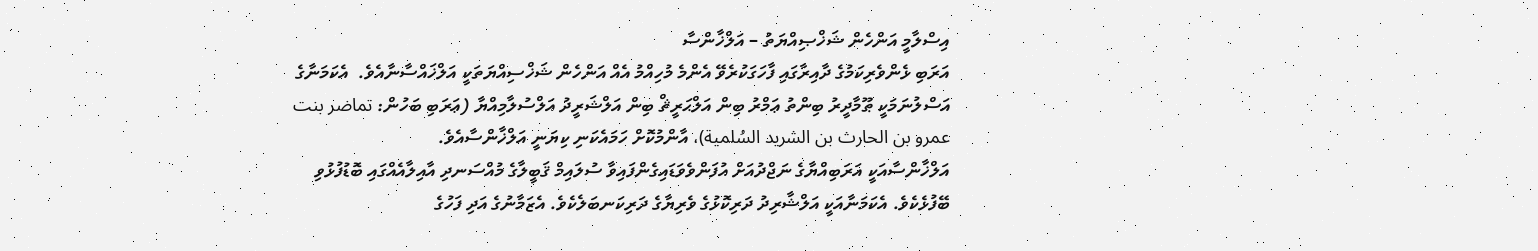އިސްލާމީ އަންހެން ޝަޚްޞިއްޔަތު – އަލްޚާންސާ
އަރަބި ޅެންވެރިކަމުގެ ދާއިރާގައި ފާހަގަކުރެވޭ އެންމެ މުހިއްމު އެއް އަންހެން ޝަޚްސިއްޔަތަކީ އަލްޚައްސާނާއެވެ.  އެކަމަނާގެ އަސްލުނަމަކީ ޠޫމާދީރު ބިންތު ޢަމްރު ބިން އަލްޙަރީޘް ބިން އަލްޝަރީދު އަލްސުލާމިއްޔާ (ޢަރަބި ބަހުން: تماضر بنت عمرو بن الحارث بن الشريد السُلمية)، އާންމުކޮށް ހަމައެކަނި ކިޔަނީ އަލްޚާންސާއެވެ.
އަލްޚާންސާއަކީ އަރަބިއްޔާގެ ނަޖްދުއަށް އުފަންވެވަޑައިގެންފައިވާ ސުލައިމް ޤަބީލާގެ މުއްސަނދި އާއިލާއެއްގައި ބޮޑުފުޅުވި ބޭފުޅެކެވެ. އެކަމަނާއަކީ އަލްޝާރިދު ދަރިކޮޅުގެ ވެރިޔާގެ ދަރިކަނބަލެކެވެ. އެޒަމާނުގެ އަދި ފަހުގެ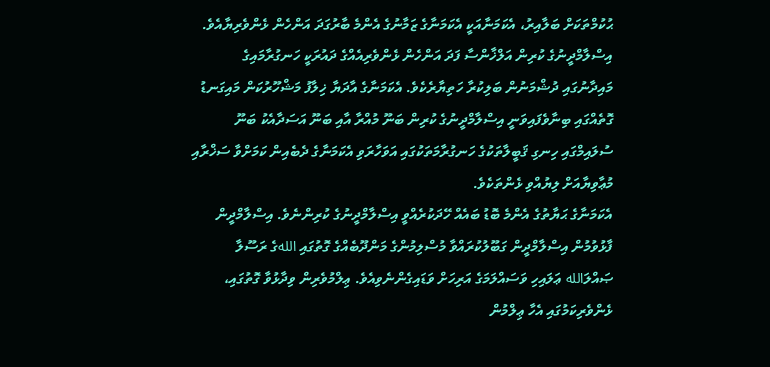ޙުކުމްތަކަށް ބަލާއިރު، އެކަމަނާއަކީ އެކަމަނާގެ ޒަމާނުގެ އެންމެ ބާރުގަދަ އަންހެން ޅެންވެރިޔާއެވެ. އިސްލާމްދީނުގެ ކުރިން އަލްޚާންސާ ފަދަ އަންހެން ޅެންވެރިއެއްގެ ދައުރަކީ ހަނގުރާމައިގެ މައިދާނުގައި ދުޝްމަނުން ބަލިކުރާ ހަތިޔާރެކެވެ. އެކަމަނާގެ އާދަޔާ ޚިލާފު މަޝްހޫރުކަން މައިގަނޑު ގޮތެއްގައި ބިނާވެފައިވަނީ އިސްލާމްދީނުގެ ކުރިން ބަނޫ މުއްރާ އާއި ބަނޫ އަސަދާއެކު ބަނޫ ސުލައިމްގައި ހިނގި ޤަބީލާތަކުގެ ހަނގުރާމަތަކުގައި އަވަހާރަވި އެކަމަނާގެ ދެބެއިން ކަމަށްވާ ސަޚްރާއި މުޢާވިޔާއަށް ލިޔުއްވި ޅެންތަކެވެ.
އެކަމަނާގެ ޙަޔާތުގެ އެންމެ ބޮޑު ބައެއް ހޭދަކުރެއްވީ އިސްލާމްދީނުގެ ކުރިންނެވެ. އިސްލާމްދީން ފާޅުވުމުން އިސްލާމްދީން ގަބޫލުކުރައްވާ މުސްލިމުންގެ މަންދޫބެއްގެ ގޮތުގައި اللهގެ ރަސޫލާ ޞައްލަالله ޢަލައިހި ވަސައްލަމަގެ އަރިހަށް ވަޑައިގެންނެވިއެވެ. ޢިލްމުވެރިން ވިދާޅުވާ ގޮތުގައި، ޅެންވެރިކަމުގައި އެހާ ޢިލްމުން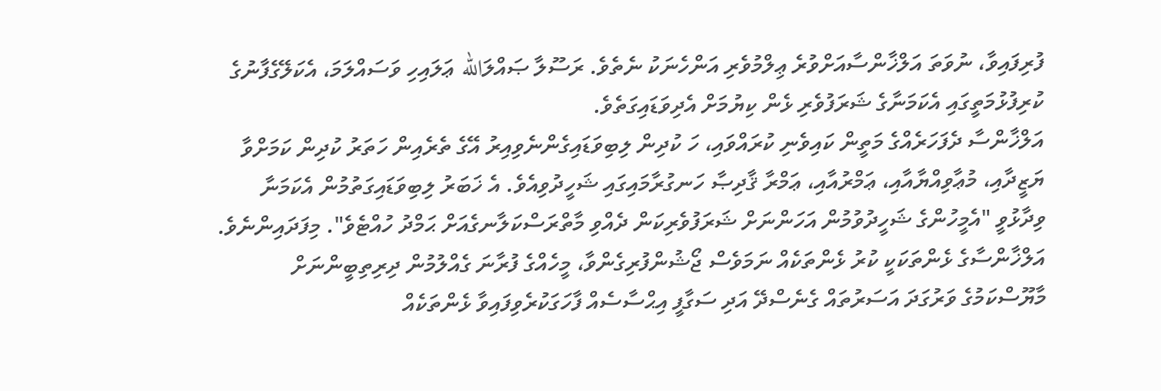ފުރިފައިވާ، ނުވަތަ އަލްޚާންސާއަށްވުރެ ޢިލްމުވެރި އަންހެނަކު ނެތެވެ. ރަސޫލާ ޞައްލަالله ޢަލައިހި ވަސައްލަމަ، އެކަލޭގެފާނުގެ ކުރިފުޅުމަތީގައި އެކަމަނާގެ ޝަރަފުވެރި ޅެން ކިޔުމަށް އެދިވަޑައިގަތެވެ.
އަލްޚާންސާ ދެފަހަރެއްގެ މަތީން ކައިވެނި ކުރައްވައި، ހަ ކުދިން ލިބިވަޑައިގެންނެވިއިރު އޭގެ ތެރެއިން ހަތަރު ކުދިން ކަމަށްވާ ޔަޒީދާއި، މުޢާވިއްޔާއާއި، ޢަމްރުއާއި، ޢަމްރާ ޤާދިޞާ ހަނގުރާމައިގައި ޝަހީދުވިއެވެ. އެ ޚަބަރު ލިބިވަޑައިގަތުމުން އެކަމަނާ ވިދާޅުވީ "އެމީހުންގެ ޝަހީދުވުމުން އަހަންނަށް ޝަރަފުވެރިކަން ދެއްވި މާތްރަސްކަލާނގެއަށް ޙަމްދު ހުއްޓެވެ". މިފަދައިންނެވެ.
އަލްޚާންސާގެ ޅެންތަކަކީ ކުރު ޅެންތަކެއް ނަމަވެސް ޖޯޝުންފުރިގެންވާ، މީހެއްގެ ފުރާނަ ގެއްލުމުން ދިރިތިބީންނަށް މާޔޫސްކަމުގެ ވަރުގަދަ އަސަރުތައް ގެނެސްދޭ އަދި ސަގާފީ އިޙްސާސެއް ފާހަގަކުރެވިފައިވާ ޅެންތަކެއް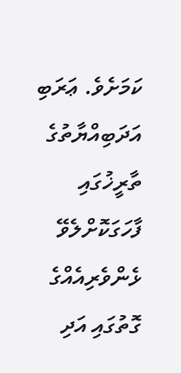ކަމަށެވެ. ޢަރަބި އަދަބިއްޔާތުގެ ތާރީޚުގައި ފާހަގަކޮށްލެވޭ ޅެންވެރިއެއްގެ ގޮތުގައި އަދި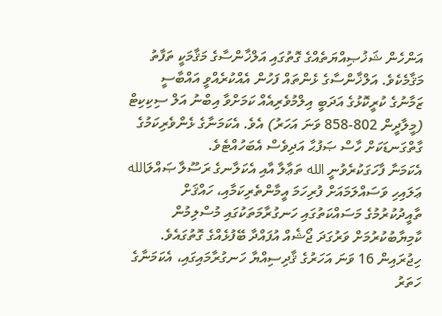އަންހެން ޝަޚުޞިއްޔަތެއްގެ ގޮތުގައި އަލްޚާންސާގެ މަޤާމަކީ ތަފާތު މަޤާމެކެވެ. އަލްޚާންސާގެ ޅެންތައް ފަހުން އެއްކުރެއްވީ އައްބާސީ ޒަމާނުގެ ކުރީކޮޅުގެ އަދަބީ އިލްމުވެރިއެއް ކަމަށްވާ އިބްނު އަލް ސިކިކިޓް (މީލާދީން 802-858 ވަނަ އަހަރު) އެވެ. އެކަމަނާގެ ޅެންވެރިކަމުގެ ގާތްގަނޑަކަށް ހާސް ޞަފުޙާ އަދިވެސް އެބަހުއްޓެވެ.
އެކަމަނާ ފާހަގަކުރެވުނީ الله ތަޢާލާ އާއި އެކަލާނގެ ރަސޫލާ ޞައްލަالله ޢަލައިހި ވަސައްލަމައަށް ފުރިހަމަ އީމާންތެރިކަމާއި، ހައްޤަށް ތާއީދުކުރުމުގެ މަސައްކަތުގައި ހަނގުރާމަތަކުގައި މުސްލިމުން ކާމިޔާބުކުރުމަށް ވަރުގަދަ ޖޯޝެއް އުފައްދާ ބޭފުޅެއްގެ ގޮތުގައެވެ. ހިޖުރައިން 16 ވަނަ އަހަރުގެ ޤާދިސިއްޔާ ހަނގުރާމައިގައި، އެކަމަނާގެ ހަތަރު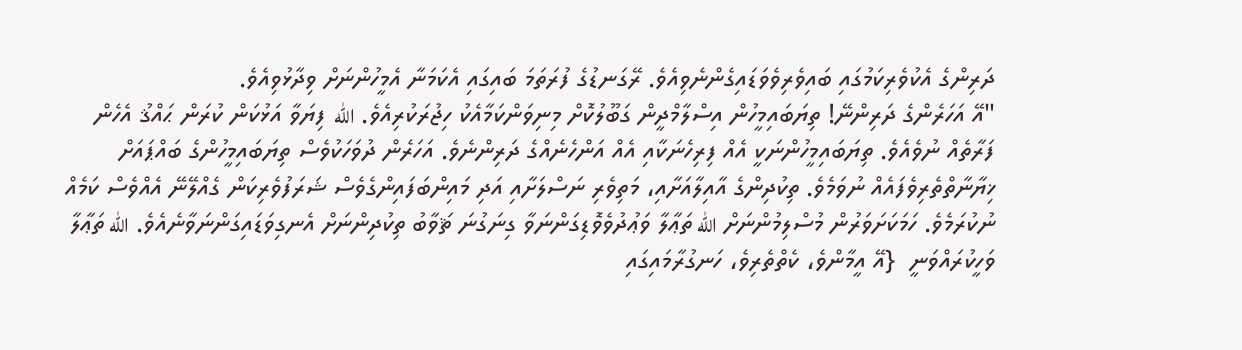ދަރިންގެ އެކުވެރިކަމުގައި ބައިވެރިވެވަޑައިގެންނެވިއެވެ. ރޭގަނޑުގެ ފުރަތަމަ ބައިގައި އެކަމަނާ އެމީހުންނަށް ވިދާޅުވިއެވެ.
"އޭ އަހަރެންގެ ދަރިންނޭ! ތިޔަބައިމީހުން އިސްލާމްދީން ގަބޫލުކޮށް މިނިވަންކަމާއެކު ހިޖުރަކުރިއެވެ. الله  ފިޔަވާ އަޅުކަން ކުރަން ޙައްޤު އެހެން ފަރާތެއް ނުވެއެވެ. ތިޔަބައިމީހުންނަކީ އެއް ފިރިހެނަކާއި އެއް އަންހެނެއްގެ ދަރިންނެވެ. އަހަރެން ދުވަހަކުވެސް ތިޔަބައިމީހުންގެ ބައްޕައަށް ޚިޔާނާތްތެރިވެފައެއް ނުވަމެވެ. ތިކުދިންގެ އާއިލާއަށާއި، މަތިވެރި ނަސްލަށާއި އަދި މައިންބަފައިންގެވެސް ޝަރަފުވެރިކަން ގެއްލޭނޭ އެއްވެސް ކަމެއް ނުކުރަމެވެ. ހަމަކަށަވަރުން މުސްލިމުންނަށް الله ތަޢާލާ ވަޢުދުވެވޮޑިގަންނަވާ ގިނަގުނަ ޘަވާބު ތިކުދިންނަށް އެނގިވަޑައިގަންނަވާނެއެވެ. الله ތަޢާލާ ވަހީކުރައްވަނީ  {އޭ އީމާންވެ، ކެތްތެރިވެ، ހަނގުރާމައިގައި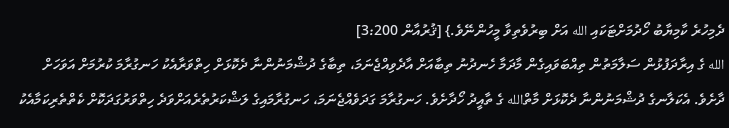ދެމިހުރެ ކާމިޔާބު ހޯދުމަށްޓަކައި الله އަށް ބިރުވެތިވާ މީހުންނޭވެ.} [ޤުރުއާން 3:200]
الله ގެ އިރާދަފުޅުން ސަލާމަތުން ތިއްބަވައިގެން މާދަމާ ހެނދުނު ތިބާއަށް އާދެވިއްޖެނަމަ، ތިބާގެ ދުޝްމަނުންނާ ދެކޮޅަށް ހިތްވަރާއެކު ހަނގުރާމަ ކުރުމަށް އަވަހަށް ދާށެވެ. އެކަލާނގެ ދުޝްމަނުންނާ ދެކޮޅަށް މާތްالله ގެ ތާއީދު ހޯދާށެވެ. ހަނގުރާމަ ގަދަވެއްޖެނަމަ، ހަނގުރާމައިގެ ލަޝްކަރުތެރެއަށްވަދެ ހިތްވަރުގަދަކޮށް ކެތްތެރިކަމާއެކު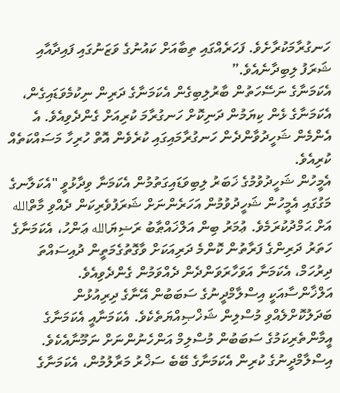ހަނގުރާމަކުރާށެވެ. ފަހަރެއްގައި ތިބާއަށް ކައުނުގެ ވަޒަނުގައި ފައިދާއާއި ޝަރަފު ލިބިދާނެއެވެ.”
އެކަމަނާގެ ނަސޭހަތުން ބާރުލިބިގެން އެކަމަނާގެ ދަރިން ނިކުމެވަޑައިގެން، އެކަމަނާގެ ޅެން ކިޔަމުން ދަނިކޮށް ހަނގުރާމަ ކުރިއަށް ގެންދެވިއެވެ. އެ އެންމެން ޝަހީދުވާންދެން ހަނގުރާމައިގައި ކުރެވެން އޮތް ހުރިހާ މަސައްކަތެއް ކުރިއެވެ.
އެމީހުން ޝަހީދުވުމުގެ ޚަބަރު ލިބިވަޑައިގަތުމުން އެކަމަނާ ވިދާޅުވީ "އެކަލާނގެ މަގުގައި އެމީހުން ޝަހީދުވުމުން އަހަރެންނަށް ޝަރަފުވެރިކަން ދެއްވި މާތްالله އަށް ޙަމްދުކުރަމެވެ. ޢުމަރު ބިން އަލްޚައްޠާބު ރަޟިޔަالله ޢަންހު، އެކަމަނާގެ ހަތަރު ދަރިންގެ ފަރާތުން ކޮންމެ ދަރިއަކަށް ވާގޮތުގެމަތީން ދުއިސައްތަ ދިރުހަމް، އެކަމަނާ އަވަހާރަވަންދެން ދެއްވަމުން ގެންދެވިއެވެ.
އަލްޚާންސާއަކީ އިސްލާމްދީނުގެ ސަބަބުން އޭނާގެ ދިރިއުޅުން ބަދަލުކޮށްލެއްވި މުސްލިން ޝަޚްޞިއްޔަތެކެވެ. އެކަމަނާއީ އެކަމަނާގެ އީމާންތެރިކަމުގެ ސަބަބުން މުސްލިމް އަންހެނުންނަށް ނަމޫނާއެކެވެ.  އިސްލާމްދީނުގެ ކުރިން އެކަމަނާގެ ބޭބެ ސަޚްރު މަރާލުމުން، އެކަމަނާގެ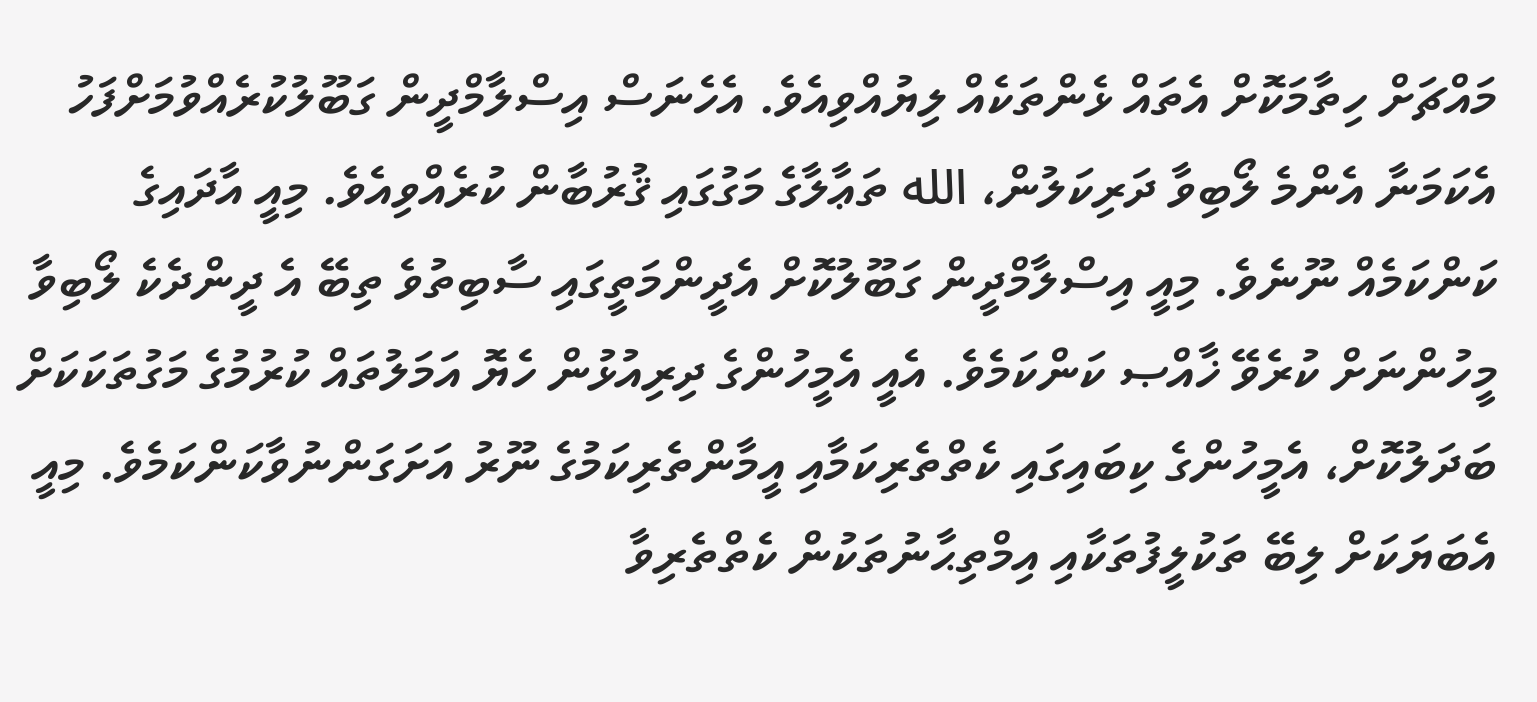މައްޗަށް ހިތާމަކޮށް އެތައް ޅެންތަކެއް ލިޔުއްވިއެވެ. އެހެނަސް އިސްލާމްދީން ގަބޫލުކުރެއްވުމަށްފަހު އެކަމަނާ އެންމެ ލޯބިވާ ދަރިކަލުން، الله ތަޢާލާގެ މަގުގައި ޤުރުބާން ކުރެއްވިއެވެ. މިއީ އާދައިގެ ކަންކަމެއް ނޫނެވެ. މިއީ އިސްލާމްދީން ގަބޫލުކޮށް އެދީންމަތީގައި ސާބިތުވެ ތިބޭ އެ ދީންދެކެ ލޯބިވާ މީހުންނަށް ކުރެވޭ ޚާއްޞ ކަންކަމެވެ. އެއީ އެމީހުންގެ ދިރިއުޅުން ހެޔޮ އަމަލުތައް ކުރުމުގެ މަގުތަކަކަށް ބަދަލުކޮށް، އެމީހުންގެ ކިބައިގައި ކެތްތެރިކަމާއި އީމާންތެރިކަމުގެ ނޫރު އަށަގަންނުވާކަންކަމެވެ. މިއީ އެބަޔަކަށް ލިބޭ ތަކުލީފުތަކާއި އިމްތިޙާނުތަކުން ކެތްތެރިވާ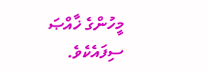މީހުންގެ ޚާއްޞަ ސިފައެކެވެ.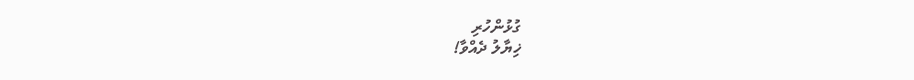ގުޅުންހުރި
ޚިޔާލު ދެއްވާ!